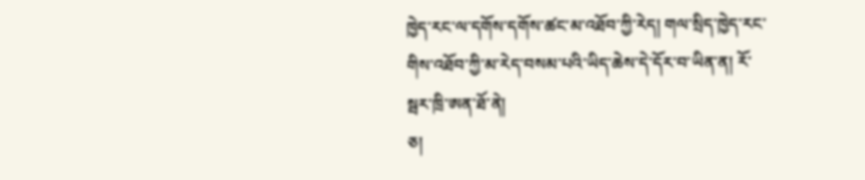ཁྱེད་རང་ལ་དགོས་དགོས་ཚང་མ་འཐོབ་ཀྱི་རེད། གལ་སྲིད་ཁྱེད་རང་གིས་འཐོབ་ཀྱི་མ་རེད་བསམ་པའི་ཡིད་ཆེས་དེ་དོར་བ་ཡིན་ན། རོ་སྦར་ཁྲི་ཨན་ཐོ་ནེ།
ཅ།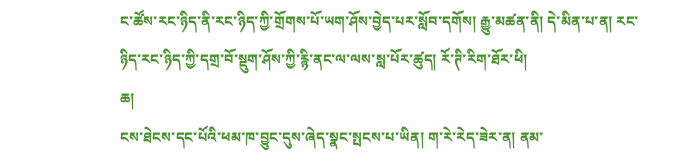ང་ཚོས་རང་ཉིད་ནི་རང་ཉིད་ཀྱི་གྲོགས་པོ་ཡག་ཤོས་བྱེད་པར་སློབ་དགོས། རྒྱུ་མཚན་ནི། དེ་མིན་པ་ན། རང་ཉིད་རང་ཉིད་ཀྱི་དགྲ་བོ་སྡུག་ཤོས་ཀྱི་རྙི་ནང་ལ་ལས་སླ་པོར་ཚུད། རོ་ཊི་རིག་ཐོར་ཕི།
ཆ།
ངས་ཐེངས་དང་པོའི་ཕམ་ཁ་བྱུང་དུས་ཞེད་སྣང་སྤངས་པ་ཡིན། ག་རེ་རེད་ཟེར་ན། ནམ་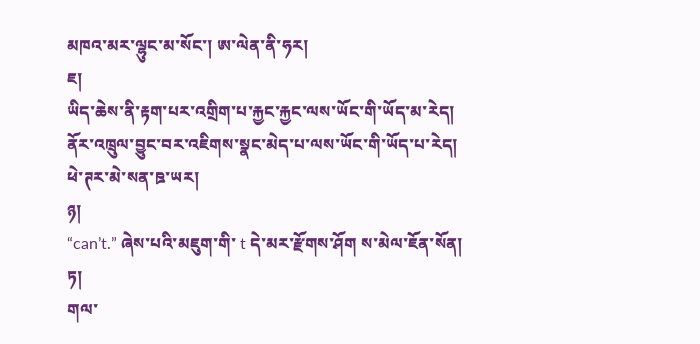མཁའ་མར་ལྷུང་མ་སོང་། ཨ་ལེན་ནི་ཧར།
ཇ།
ཡིད་ཆེས་ནི་རྟག་པར་འགྲིག་པ་རྐྱང་རྐྱང་ལས་ཡོང་གི་ཡོད་མ་རེད། ནོར་འཁྲུལ་བྱུང་བར་འཇིགས་སྣང་མེད་པ་ལས་ཡོང་གི་ཡོད་པ་རེད། ཕེ་ཊར་མེ་སན་ཋ་ཡར།
ཉ།
“can’t.” ཞེས་པའི་མཇུག་གི་ t དེ་མར་རྫོགས་ཤོག ས་མེལ་ཇོན་སོན།
ཏ།
གལ་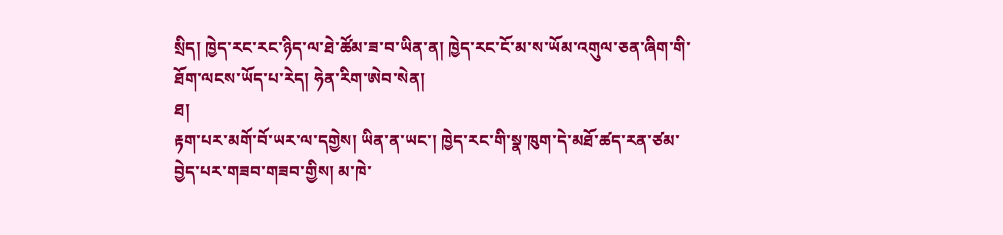སྲིད། ཁྱེད་རང་རང་ཉིད་ལ་ཐེ་ཚོམ་ཟ་བ་ཡིན་ན། ཁྱེད་རང་ངོ་མ་ས་ཡོམ་འགུལ་ཅན་ཞིག་གི་ཐོག་ལངས་ཡོད་པ་རེད། ཧེན་རིག་ཨེབ་སེན།
ཐ།
རྟག་པར་མགོ་བོ་ཡར་ལ་དགྱེས། ཡིན་ན་ཡང་། ཁྱེད་རང་གི་སྣ་ཁུག་དེ་མཐོ་ཚད་རན་ཙམ་བྱེད་པར་གཟབ་གཟབ་གྱིས། མ་ཁེ་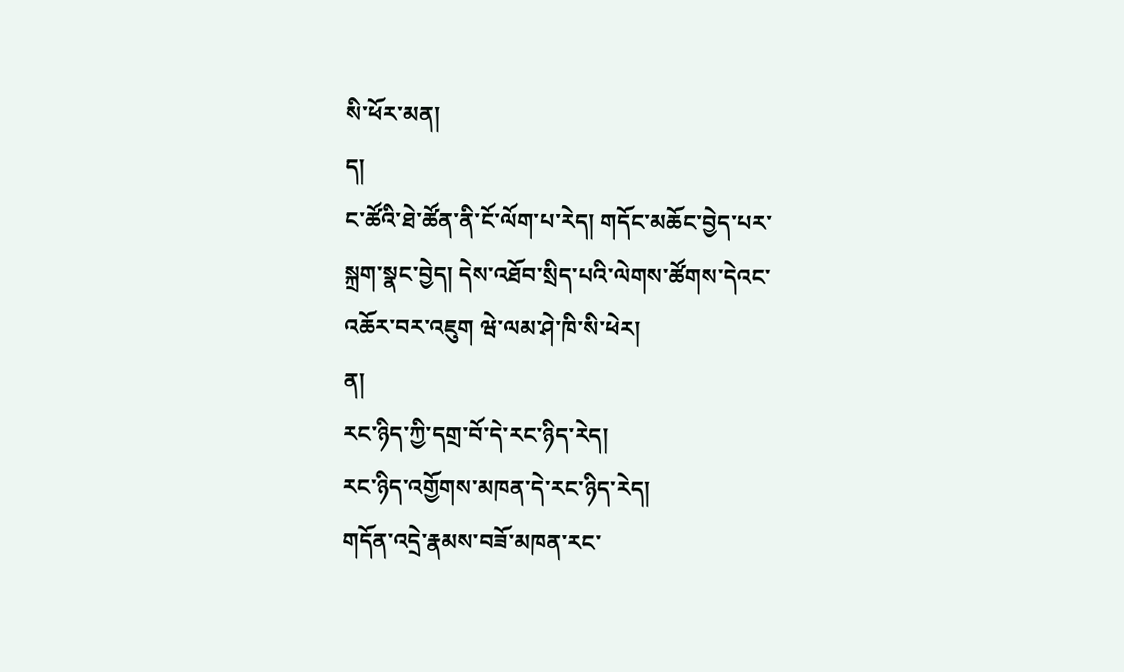སི་ཕོར་མན།
ད།
ང་ཚོའི་ཐེ་ཚོན་ནི་ངོ་ལོག་པ་རེད། གདོང་མཆོང་བྱེད་པར་སྐྲག་སྣང་བྱེད། དེས་འཐོབ་སྲིད་པའི་ལེགས་ཚོགས་དེའང་འཆོར་བར་འཇུག ཝེ་ལམ་ཤེ་ཁི་སི་ཕེར།
ན།
རང་ཉིད་ཀྱི་དགྲ་བོ་དེ་རང་ཉིད་རེད།
རང་ཉིད་འགྱོགས་མཁན་དེ་རང་ཉིད་རེད།
གདོན་འདྲེ་རྣམས་བཟོ་མཁན་རང་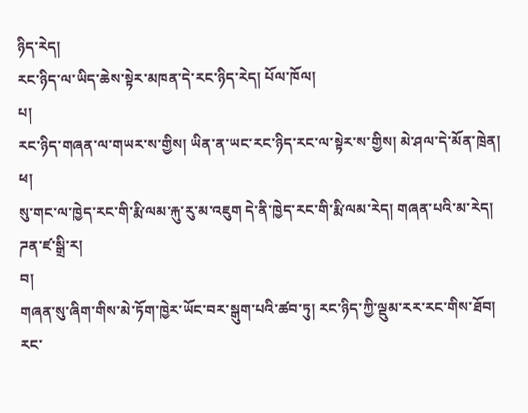ཉིད་རེད།
རང་ཉིད་ལ་ཡིད་ཆེས་སྟེར་མཁན་དེ་རང་ཉིད་རེད། པོལ་ཁོལ།
པ།
རང་ཉིད་གཞན་ལ་གཡར་ས་གྱིས། ཡིན་ན་ཡང་རང་ཉིད་རང་ལ་སྟེར་ས་གྱིས། མེ་ཤལ་དེ་མོན་ཁྲེན།
ཕ།
སུ་གང་ལ་ཁྱེད་རང་གི་རྨི་ལམ་རྐུ་རུ་མ་འཇུག དེ་ནི་ཁྱེད་རང་གི་རྨི་ལམ་རེད། གཞན་པའི་མ་རེད། ཌན་ཛ་སྒྲི་ར།
བ།
གཞན་སུ་ཞིག་གིས་མེ་ཏོག་ཁྱེར་ཡོང་བར་སྒུག་པའི་ཚབ་ཏུ། རང་ཉིད་ཀྱི་ལྡུམ་རར་རང་གིས་ཐོབ། རང་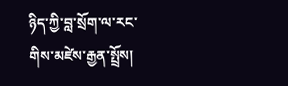ཉིད་ཀྱི་བླ་སྲོག་ལ་རང་གིས་མཛེས་རྒྱན་སྤྲོས།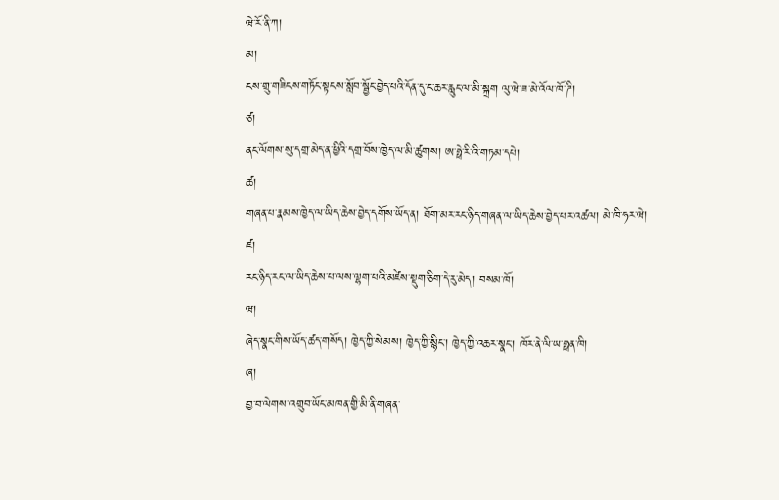ཝེ་རོ་ནི་ཀ།
མ།
ངས་གྲུ་གཟིངས་གཏོང་སྟངས་སློབ་སྦྱོང་བྱེད་པའི་དོན་དུ་ང་ཆར་རླུང་ལ་མི་སྐྲག ལུ་ཝེ་ཟ་མེ་འོལ་ཁོ་ཌི།
ཙ།
ནང་ལོགས་སུ་དགྲ་མེད་ན་ཕྱིའི་དགྲ་བོས་ཁྱེད་ལ་མི་ཚུགས། ཨ་ཧྥེ་རི་འི་གཏམ་དཔེ།
ཚ།
གཞན་པ་རྣམས་ཁྱེད་ལ་ཡིད་ཆེས་བྱེད་དགོས་ཡོད་ན། ཐོག་མར་རང་ཉིད་གཞན་ལ་ཡིད་ཆེས་བྱེད་པར་འཚལ། མེ་ཁི་ཧར་ཝེ།
ཛ།
རང་ཉིད་རང་ལ་ཡིད་ཆེས་པ་ལས་ལྷག་པའི་མཛེས་སྡུག་ཅིག་དེ་རུ་མེད། བསམ་ཁོ།
ཝ།
ཞེད་སྣང་གིས་ཡོད་ཚད་གསོད། ཁྱེད་ཀྱི་སེམས། ཁྱེད་ཀྱི་སྙིང་། ཁྱེད་ཀྱི་འཆར་སྣང་། ཁོར་ནེ་ལི་ཡ་ཧྥན་ཁི།
ཞ།
བྱ་བ་ལེགས་འགྲུབ་ཡོང་མཁན་གྱི་མི་ནི་གཞན་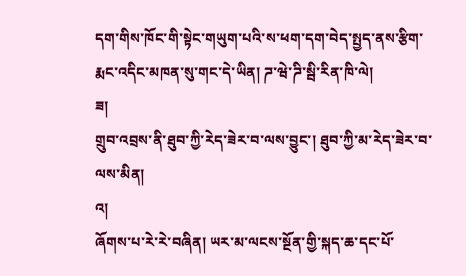དག་གིས་ཁོང་གི་སྟེང་གཡུག་པའི་ས་ཕག་དག་བེད་སྤྱད་ནས་རྩིག་རྨང་འདིང་མཁན་སུ་གང་དེ་ཡིན། ཌ་ཝེ་ཌི་སྦི་རིན་ཁི་ལེ།
ཟ།
གྲུབ་འབྲས་ནི་ཐུབ་ཀྱི་རེད་ཟེར་བ་ལས་བྱུང་། ཐུབ་ཀྱི་མ་རེད་ཟེར་བ་ལས་མིན།
འ།
ཞོགས་པ་རེ་རེ་བཞིན། ཡར་མ་ལངས་སྔོན་གྱི་སྐད་ཆ་དང་པོ་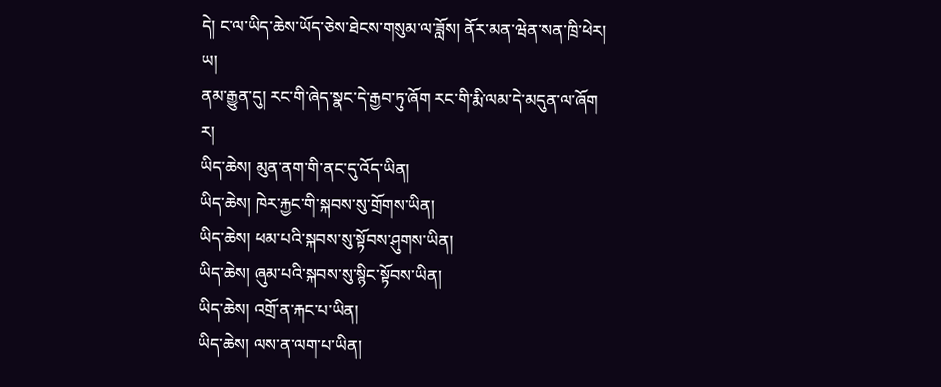དེ། ང་ལ་ཡིད་ཆེས་ཡོད་ཅེས་ཐེངས་གསུམ་ལ་ཟློས། ནོར་མན་ཝེན་སན་ཁྲི་ཕེར།
ཡ།
ནམ་རྒྱུན་དུ། རང་གི་ཞེད་སྣང་དེ་རྒྱབ་ཏུ་ཞོག རང་གི་རྨི་ལམ་དེ་མདུན་ལ་ཞོག
ར།
ཡིད་ཆེས། མུན་ནག་གི་ནང་དུ་འོད་ཡིན།
ཡིད་ཆེས། ཁེར་རྐྱང་གི་སྐབས་སུ་གྲོགས་ཡིན།
ཡིད་ཆེས། ཕམ་པའི་སྐབས་སུ་སྟོབས་ཤུགས་ཡིན།
ཡིད་ཆེས། ཞུམ་པའི་སྐབས་སུ་སྙིང་སྟོབས་ཡིན།
ཡིད་ཆེས། འགྲོ་ན་རྐང་པ་ཡིན།
ཡིད་ཆེས། ལས་ན་ལག་པ་ཡིན།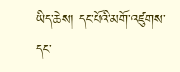ཡིད་ཆེས། དང་པོའི་མགོ་འཛུགས་དང་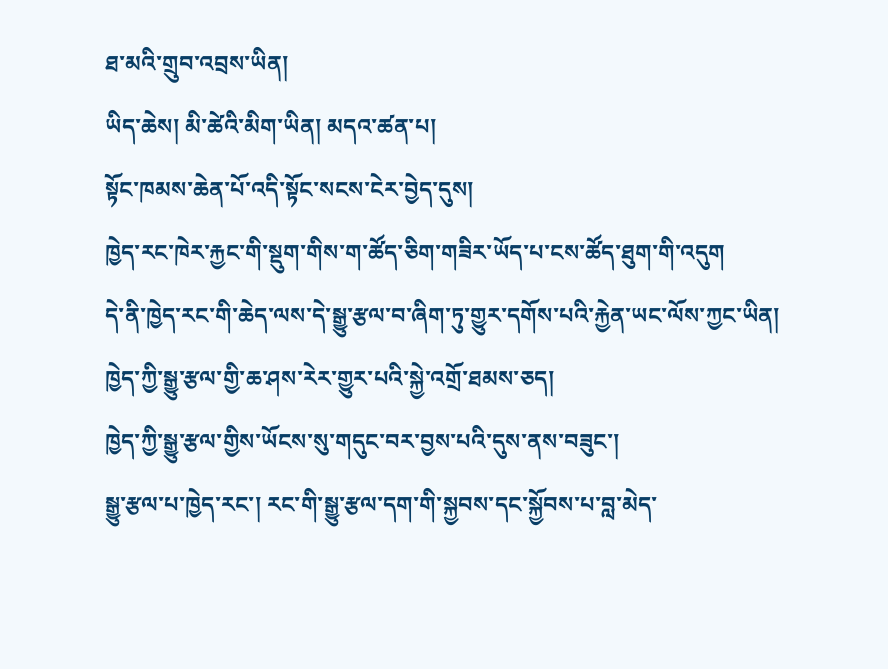ཐ་མའི་གྲུབ་འབྲས་ཡིན།
ཡིད་ཆེས། མི་ཚེའི་མིག་ཡིན། མདའ་ཚན་པ།
སྟོང་ཁམས་ཆེན་པོ་འདི་སྟོང་སངས་ངེར་བྱེད་དུས།
ཁྱེད་རང་ཁེར་རྐྱང་གི་སྡུག་གིས་ག་ཚོད་ཅིག་གཟིར་ཡོད་པ་ངས་ཚོད་ཐུག་གི་འདུག
དེ་ནི་ཁྱེད་རང་གི་ཆེད་ལས་དེ་སྒྱུ་རྩལ་བ་ཞིག་ཏུ་གྱུར་དགོས་པའི་རྐྱེན་ཡང་ལོས་ཀྱང་ཡིན།
ཁྱེད་ཀྱི་སྒྱུ་རྩལ་གྱི་ཆ་ཤས་རེར་གྱུར་པའི་སྐྱེ་འགྲོ་ཐམས་ཅད།
ཁྱེད་ཀྱི་སྒྱུ་རྩལ་གྱིས་ཡོངས་སུ་གདུང་བར་བྱས་པའི་དུས་ནས་བཟུང་།
སྒྱུ་རྩལ་པ་ཁྱེད་རང་། རང་གི་སྒྱུ་རྩལ་དག་གི་སྐྱབས་དང་སྐྱོབས་པ་བླ་མེད་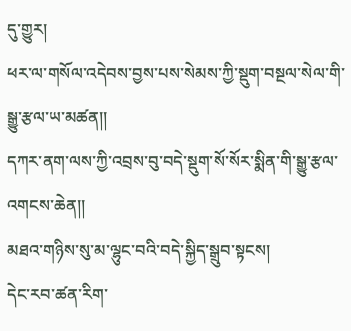དུ་གྱུར།
ཕར་ལ་གསོལ་འདེབས་བྱས་པས་སེམས་ཀྱི་སྡུག་བསྔལ་སེལ་གི་སྒྱུ་རྩལ་ཡ་མཚན།།
དཀར་ནག་ལས་ཀྱི་འབྲས་བུ་བདེ་སྡུག་སོ་སོར་སྨིན་གི་སྒྱུ་རྩལ་འགངས་ཆེན།།
མཐའ་གཉིས་སུ་མ་ལྷུང་བའི་བདེ་སྐྱིད་སྒྲུབ་སྟངས།
དེང་རབ་ཚན་རིག་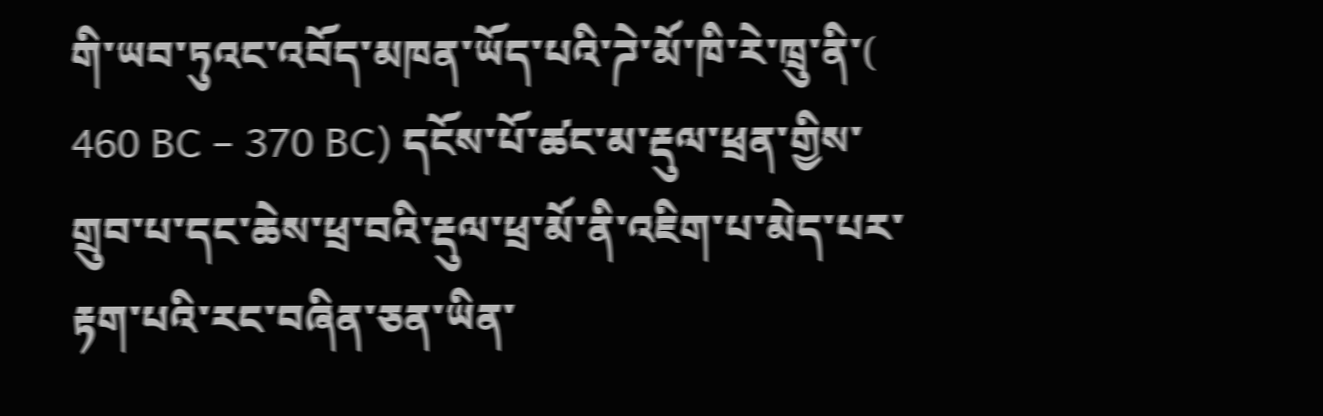གི་ཡབ་ཏུའང་འབོད་མཁན་ཡོད་པའི་ཌེ་མོ་ཁི་རེ་ཁྲུ་ནི་( 460 BC – 370 BC) དངོས་པོ་ཚང་མ་རྡུལ་ཕྲན་གྱིས་གྲུབ་པ་དང་ཆེས་ཕྲ་བའི་རྡུལ་ཕྲ་མོ་ནི་འཇིག་པ་མེད་པར་རྟག་པའི་རང་བཞིན་ཅན་ཡིན་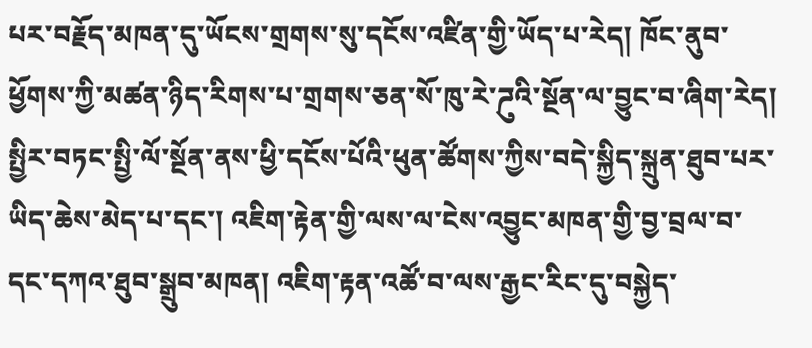པར་བརྗོད་མཁན་དུ་ཡོངས་གྲགས་སུ་དངོས་འཛིན་གྱི་ཡོད་པ་རེད། ཁོང་ནུབ་ཕྱོགས་ཀྱི་མཚན་ཉིད་རིགས་པ་གྲགས་ཅན་སོ་ཁུ་རེ་ཌུའི་སྔོན་ལ་བྱུང་བ་ཞིག་རེད།
སྤྱིར་བཏང་སྤྱི་ལོ་སྔོན་ནས་ཕྱི་དངོས་པོའི་ཕུན་ཚོགས་ཀྱིས་བདེ་སྐྱིད་སྐྲུན་ཐུབ་པར་ཡིད་ཆེས་མེད་པ་དང་། འཇིག་རྟེན་གྱི་ལས་ལ་ངེས་འབྱུང་མཁན་གྱི་བྱ་བྲལ་བ་དང་དཀའ་ཐུབ་སྒྲུབ་མཁན། འཇིག་རྟན་འཚོ་བ་ལས་རྒྱང་རིང་དུ་བསྐྱེད་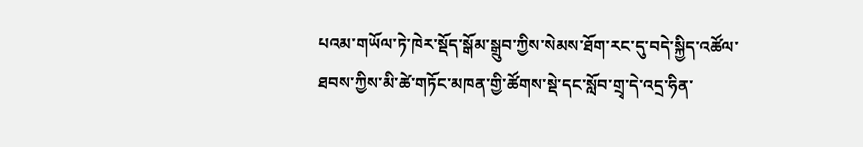པའམ་གཡོལ་ཏེ་ཁེར་སྡོད་སྒོམ་སྒྲུབ་ཀྱིས་སེམས་ཐོག་རང་དུ་བདེ་སྐྱིད་འཚོལ་ཐབས་ཀྱིས་མི་ཚེ་གཏོང་མཁན་གྱི་ཚོགས་སྡེ་དང་སློབ་གྲྭ་དེ་འདྲ་ཧིན་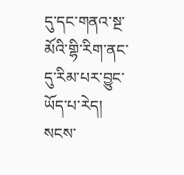དུ་དང་གནའ་སྔ་མོའི་གྷི་རིག་ནང་དུ་རིམ་པར་བྱུང་ཡོད་པ་རེད།
སངས་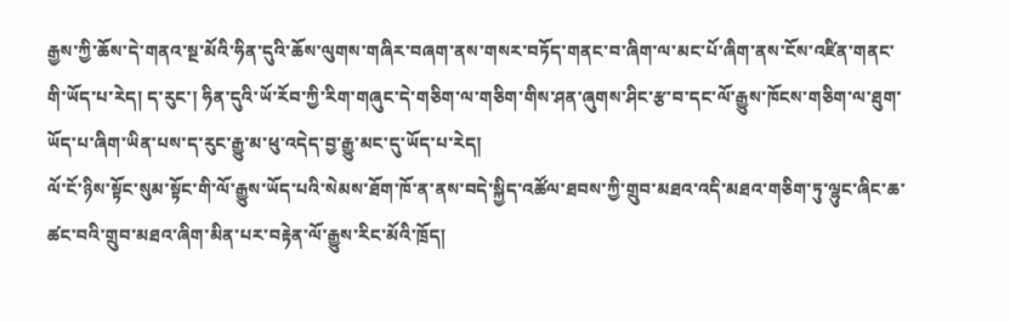རྒྱས་ཀྱི་ཆོས་དེ་གནའ་སྔ་མོའི་ཧིན་དུའི་ཆོས་ལུགས་གཞིར་བཞག་ནས་གསར་བཏོད་གནང་བ་ཞིག་ལ་མང་པོ་ཞིག་ནས་ངོས་འཛིན་གནང་གི་ཡོད་པ་རེད། ད་རུང་། ཧིན་དུའི་ཡོ་རོབ་ཀྱི་རིག་གཞུང་དེ་གཅིག་ལ་གཅིག་གིས་ཤན་ཞུགས་ཤིང་རྩ་བ་དང་ལོ་རྒྱུས་ཁོངས་གཅིག་ལ་ཐུག་ཡོད་པ་ཞིག་ཡིན་པས་ད་རུང་རྒྱུ་མ་ཕུ་འདེད་བྱ་རྒྱུ་མང་དུ་ཡོད་པ་རེད།
ལོ་ངོ་ཉིས་སྟོང་སུམ་སྟོང་གི་ལོ་རྒྱུས་ཡོད་པའི་སེམས་ཐོག་ཁོ་ན་ནས་བདེ་སྐྱིད་འཚོལ་ཐབས་ཀྱི་གྲུབ་མཐའ་འདི་མཐའ་གཅིག་ཏུ་ལྷུང་ཞིང་ཆ་ཚང་བའི་གྲུབ་མཐའ་ཞིག་མིན་པར་བརྟེན་ལོ་རྒྱུས་རིང་མོའི་ཁྲོད།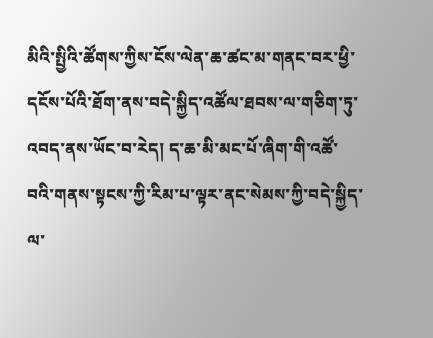མིའི་སྤྱིའི་ཚོགས་ཀྱིས་ངོས་ལེན་ཆ་ཚང་མ་གནང་བར་ཕྱི་དངོས་པོའི་ཐོག་ནས་བདེ་སྐྱིད་འཚོལ་ཐབས་ལ་གཅིག་ཏུ་འབད་ནས་ཡོང་བ་རེད། ད་ཆ་མི་མང་པོ་ཞིག་གི་འཚོ་བའི་གནས་སྟངས་ཀྱི་རིམ་པ་ལྟར་ནང་སེམས་ཀྱི་བདེ་སྐྱིད་ལ་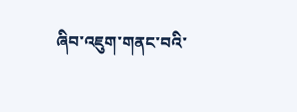ཞིབ་འཇུག་གནང་བའི་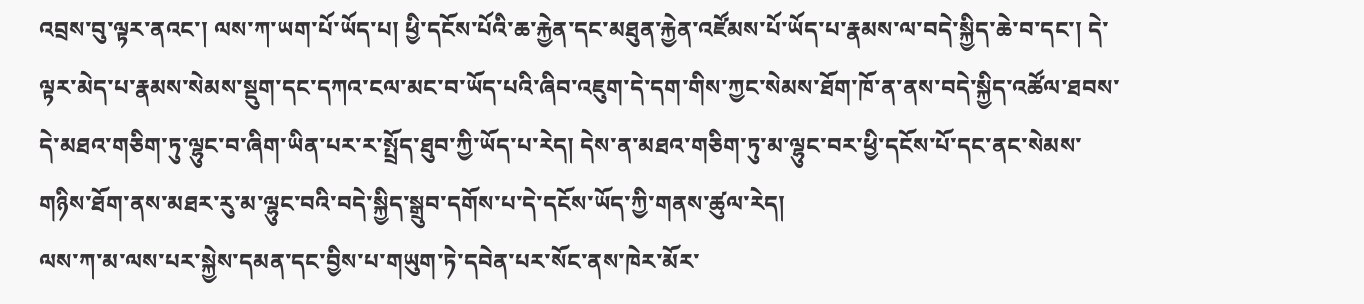འབྲས་བུ་ལྟར་ནའང་། ལས་ཀ་ཡག་པོ་ཡོད་པ། ཕྱི་དངོས་པོའི་ཆ་རྐྱེན་དང་མཐུན་རྐྱེན་འཛོམས་པོ་ཡོད་པ་རྣམས་ལ་བདེ་སྐྱིད་ཆེ་བ་དང་། དེ་ལྟར་མེད་པ་རྣམས་སེམས་སྡུག་དང་དཀའ་ངལ་མང་བ་ཡོད་པའི་ཞིབ་འཇུག་དེ་དག་གིས་ཀྱང་སེམས་ཐོག་ཁོ་ན་ནས་བདེ་སྐྱིད་འཚོལ་ཐབས་དེ་མཐའ་གཅིག་ཏུ་ལྷུང་བ་ཞིག་ཡིན་པར་ར་སྤྲོད་ཐུབ་ཀྱི་ཡོད་པ་རེད། དེས་ན་མཐའ་གཅིག་ཏུ་མ་ལྷུང་བར་ཕྱི་དངོས་པོ་དང་ནང་སེམས་གཉིས་ཐོག་ནས་མཐར་རུ་མ་ལྷུང་བའི་བདེ་སྐྱིད་སྒྲུབ་དགོས་པ་དེ་དངོས་ཡོད་ཀྱི་གནས་ཚུལ་རེད།
ལས་ཀ་མ་ལས་པར་སྐྱེས་དམན་དང་བྱིས་པ་གཡུག་ཏེ་དབེན་པར་སོང་ནས་ཁེར་མོར་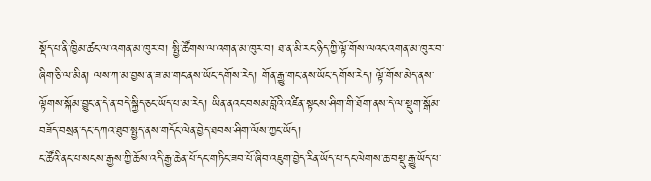སྡོད་པ་ནི་ཁྱིམ་ཚང་ལ་འགན་མ་ཁུར་བ། སྤྱི་ཚོགས་ལ་འགན་མ་ཁུར་བ། ཐ་ན་མི་རང་ཉིད་ཀྱི་ལྟོ་གོས་ལའང་འགན་མ་ཁུར་བ་ཞིག་ཅི་ལ་མིན། ལས་ཀ་མ་བྱས་ན་ཟ་མ་གང་ནས་ཡོང་དགོས་རེད། གོན་རྒྱུ་གང་ནས་ཡོང་དགོས་རེད། ལྟོ་གོས་མེད་ནས་ལྟོགས་སྐོམ་བྱུང་ན་དེ་ན་བདེ་སྐྱིད་ཅང་ཡོད་པ་མ་རེད། ཡིན་ནའང་བསམ་བློའི་འཛིན་སྟངས་ཤིག་གི་ཐོག་ནས་དེ་ལ་སྡུག་སྒོམ་བཟོད་བསྲན་དང་དཀའ་ཐུབ་སྤྱད་ནས་གདོང་ལེན་བྱེད་ཐབས་ཤིག་ལོས་ཀྱང་ཡོད།
ང་ཚོའི་ནང་པ་སངས་རྒྱས་ཀྱི་ཆོས་འདི་རྒྱ་ཆེན་པོ་དང་གཏིང་ཟབ་པོ་ཞིབ་འཇུག་བྱེད་རིན་ཡོད་པ་དང་ལེགས་ཆ་བསྡུ་རྒྱུ་ཡོད་པ་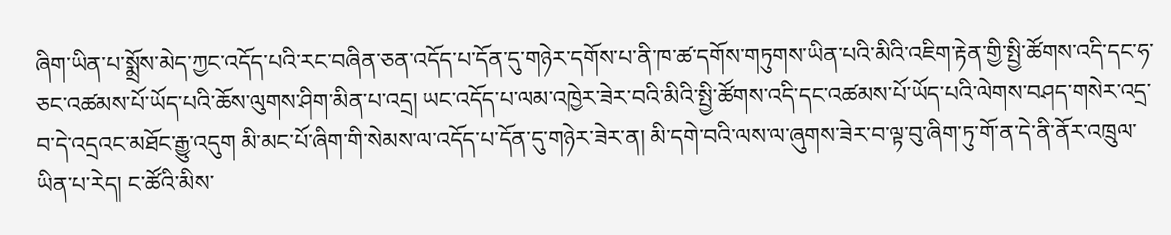ཞིག་ཡིན་པ་སྨྲོས་མེད་ཀྱང་འདོད་པའི་རང་བཞིན་ཅན་འདོད་པ་དོན་དུ་གཉེར་དགོས་པ་ནི་ཁ་ཚ་དགོས་གཏུགས་ཡིན་པའི་མིའི་འཇིག་རྟེན་གྱི་སྤྱི་ཚོགས་འདི་དང་ཧ་ཅང་འཚམས་པོ་ཡོད་པའི་ཆོས་ལུགས་ཤིག་མིན་པ་འདྲ། ཡང་འདོད་པ་ལམ་འཁྱེར་ཟེར་བའི་མིའི་སྤྱི་ཚོགས་འདི་དང་འཚམས་པོ་ཡོད་པའི་ལེགས་བཤད་གསེར་འདྲ་བ་དེ་འདྲའང་མཐོང་རྒྱུ་འདུག མི་མང་པོ་ཞིག་གི་སེམས་ལ་འདོད་པ་དོན་དུ་གཉེར་ཟེར་ན། མི་དགེ་བའི་ལས་ལ་ཞུགས་ཟེར་བ་ལྟ་བུ་ཞིག་ཏུ་གོ་ན་དེ་ནི་ནོར་འཁྲུལ་ཡིན་པ་རེད། ང་ཚོའི་མིས་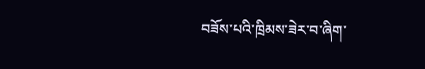བཟོས་པའི་ཁྲིམས་ཟེར་བ་ཞིག་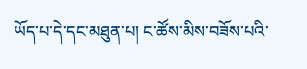ཡོད་པ་དེ་དང་མཐུན་པ། ང་ཚོས་མིས་བཟོས་པའི་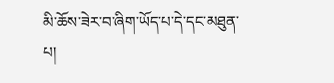མི་ཆོས་ཟེར་བ་ཞིག་ཡོད་པ་དེ་དང་མཐུན་པ།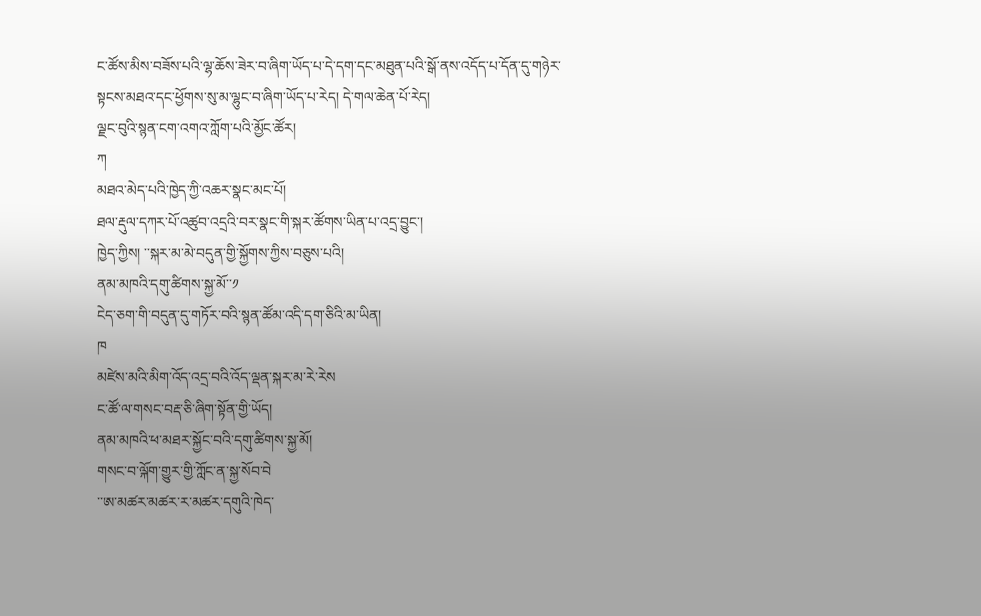ང་ཚོས་མིས་བཟོས་པའི་ལྷ་ཆོས་ཟེར་བ་ཞིག་ཡོད་པ་དེ་དག་དང་མཐུན་པའི་སྒོ་ནས་འདོད་པ་དོན་དུ་གཉེར་སྟངས་མཐའ་དང་ཕྱོགས་སུ་མ་ལྷུང་བ་ཞིག་ཡོད་པ་རེད། དེ་གལ་ཆེན་པོ་རེད།
ལྗང་བུའི་སྙན་ངག་འགའ་ཀློག་པའི་མྱོང་ཚོར།
ཀ
མཐའ་མེད་པའི་ཁྱེད་ཀྱི་འཆར་སྣང་མང་པོ།
ཐལ་རྡུལ་དཀར་པོ་འཚུབ་འདྲའི་བར་སྣང་གི་སྐར་ཚོགས་ཡིན་པ་འདྲ་བྱུང་།
ཁྱེད་ཀྱིས། ་་སྐར་མ་མེ་བདུན་གྱི་སྐྱོགས་ཀྱིས་བཅུས་པའི།
ནམ་མཁའི་དགུ་ཚིགས་སྐྱ་མོ་་༡
ངེད་ཅག་གི་བདུན་དུ་གཏོར་བའི་སྙན་ཚོམ་འདི་དག་ཅིའི་མ་ཡིན།
ཁ
མཛེས་མའི་མིག་འོད་འདྲ་བའི་འོད་ལྡན་སྐར་མ་རེ་རེས
ང་ཚོ་ལ་གསང་བརྡ་ཅི་ཞིག་སྟོན་གྱི་ཡོད།
ནམ་མཁའི་ཕ་མཐར་སྐྱོང་བའི་དགུ་ཚིགས་སྐྱ་མོ།
གསང་བ་ལྐོག་གྱུར་གྱི་ཀློང་ན་སྐྱ་སོབ་བེ
་་ཨ་མཚར་མཚར་ར་མཚར་དགུའི་ཁེད་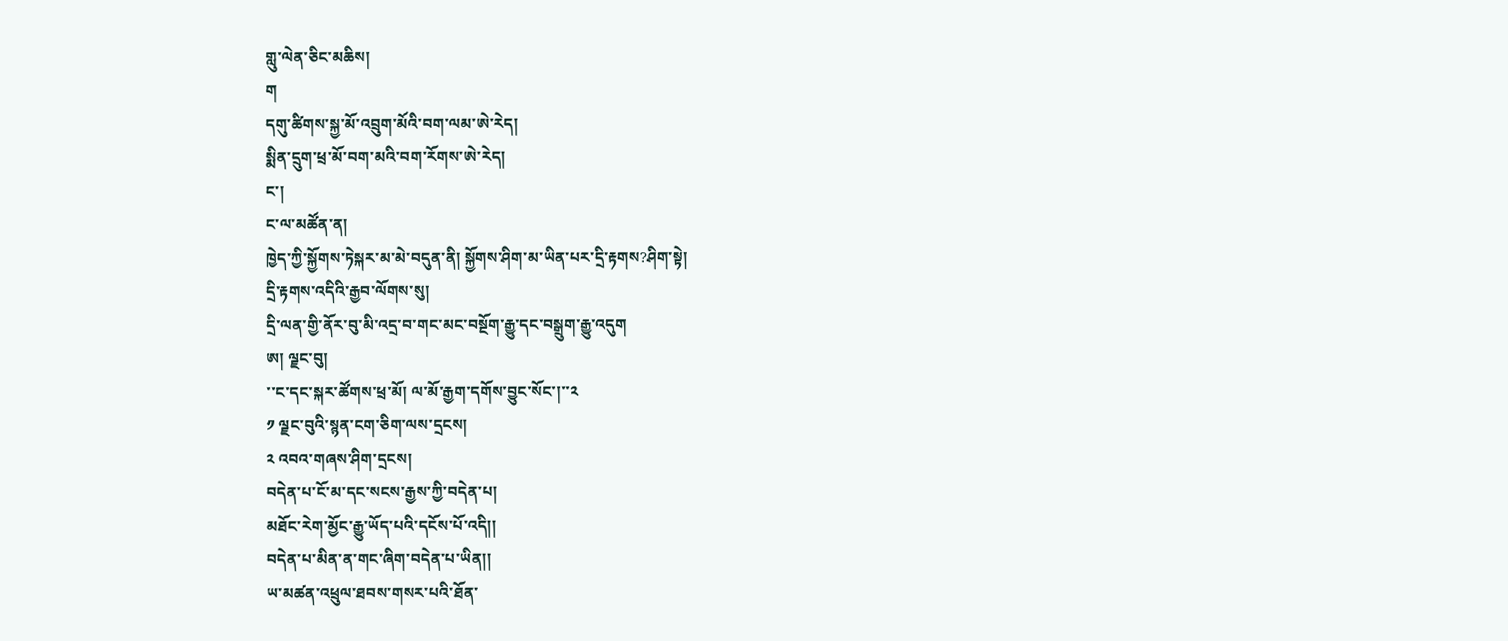གླུ་ལེན་ཅིང་མཆིས།
ག
དགུ་ཚིགས་སྐྱ་མོ་འབྲུག་མོའི་བག་ལམ་ཨེ་རེད།
སྨིན་དྲུག་ཕྲ་མོ་བག་མའི་བག་རོགས་ཨེ་རེད།
ང་།
ང་ལ་མཚོན་ན།
ཁྱེད་ཀྱི་སྐྱོགས་ཏེསྐར་མ་མེ་བདུན་ནི། སྐྱོགས་ཤིག་མ་ཡིན་པར་དྲི་རྟགས?ཤིག་སྟེ།
དྲི་རྟགས་འདིའི་རྒྱབ་ལོགས་སུ།
དྲི་ལན་གྱི་ནོར་བུ་མི་འདྲ་བ་གང་མང་བསྔོག་རྒྱུ་དང་བསྒྲུག་རྒྱུ་འདུག
ཨ། ལྗང་བུ།
་་ང་དང་སྐར་ཚོགས་ཕྲ་མོ། ལ་མོ་རྒྱག་དགོས་བྱུང་སོང་།་་༢
༡ ལྗང་བུའི་སྙན་ངག་ཅིག་ལས་དྲངས།
༢ འབའ་གཞས་ཤིག་དྲངས།
བདེན་པ་ངོ་མ་དང་སངས་རྒྱས་ཀྱི་བདེན་པ།
མཐོང་རེག་མྱོང་རྒྱུ་ཡོད་པའི་དངོས་པོ་འདི།།
བདེན་པ་མིན་ན་གང་ཞིག་བདེན་པ་ཡིན།།
ཡ་མཚན་འཕྲུལ་ཐབས་གསར་པའི་ཐོན་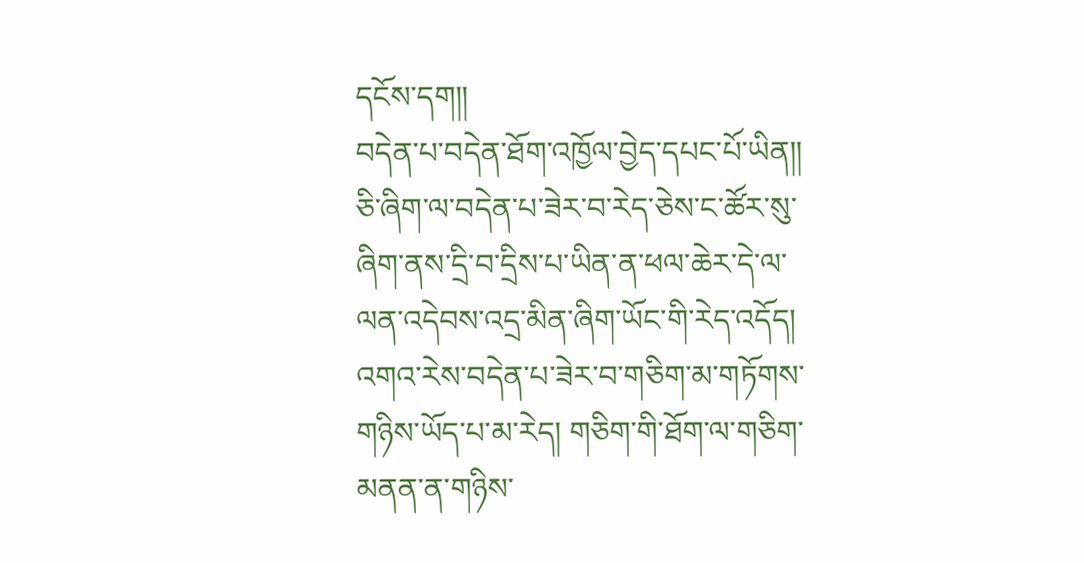དངོས་དག།།
བདེན་པ་བདེན་ཐོག་འཁྱོལ་བྱེད་དཔང་པོ་ཡིན།།
ཅི་ཞིག་ལ་བདེན་པ་ཟེར་བ་རེད་ཅེས་ང་ཚོར་སུ་ཞིག་ནས་དྲི་བ་དྲིས་པ་ཡིན་ན་ཕལ་ཆེར་དེ་ལ་ལན་འདེབས་འདྲ་མིན་ཞིག་ཡོང་གི་རེད་འདོད། འགའ་རེས་བདེན་པ་ཟེར་བ་གཅིག་མ་གཏོགས་གཉིས་ཡོད་པ་མ་རེད། གཅིག་གི་ཐོག་ལ་གཅིག་མནན་ན་གཉིས་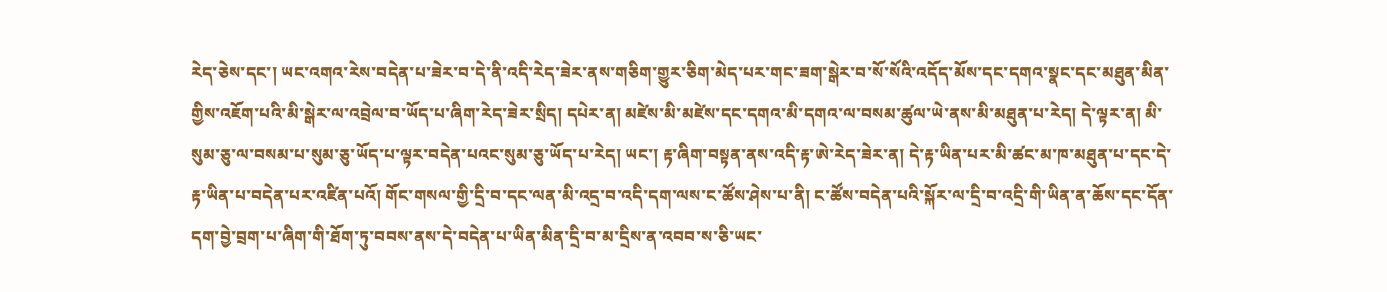རེད་ཅེས་དང་། ཡང་འགའ་རེས་བདེན་པ་ཟེར་བ་དེ་ནི་འདི་རེད་ཟེར་ནས་གཅིག་གྱུར་ཅིག་མེད་པར་གང་ཟག་སྒེར་བ་སོ་སོའི་འདོད་མོས་དང་དགའ་སྣང་དང་མཐུན་མིན་གྱིས་འཇོག་པའི་མི་སྒེར་ལ་འབྲེལ་བ་ཡོད་པ་ཞིག་རེད་ཟེར་སྲིད། དཔེར་ན། མཛེས་མི་མཛེས་དང་དགའ་མི་དགའ་ལ་བསམ་ཚུལ་ཡེ་ནས་མི་མཐུན་པ་རེད། དེ་ལྟར་ན། མི་སུམ་ཅུ་ལ་བསམ་པ་སུམ་ཅུ་ཡོད་པ་ལྟར་བདེན་པའང་སུམ་ཅུ་ཡོད་པ་རེད། ཡང་། རྟ་ཞིག་བསྟན་ནས་འདི་རྟ་ཨེ་རེད་ཟེར་ན། དེ་རྟ་ཡིན་པར་མི་ཚང་མ་ཁ་མཐུན་པ་དང་དེ་རྟ་ཡིན་པ་བདེན་པར་འཛིན་པའོ། གོང་གསལ་གྱི་དྲི་བ་དང་ལན་མི་འདྲ་བ་འདི་དག་ལས་ང་ཚོས་ཤེས་པ་ནི། ང་ཚོས་བདེན་པའི་སྐོར་ལ་དྲི་བ་འདྲི་གི་ཡིན་ན་ཆོས་དང་དོན་དག་བྱེ་བྲག་པ་ཞིག་གི་ཐོག་ཏུ་བབས་ནས་དེ་བདེན་པ་ཡིན་མིན་དྲི་བ་མ་དྲིས་ན་འབབ་ས་ཅི་ཡང་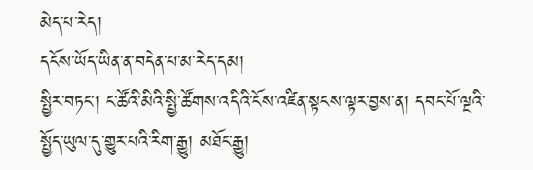མེད་པ་རེད།
དངོས་ཡོད་ཡིན་ན་བདེན་པ་མ་རེད་དམ།
སྤྱིར་བཏང་། ང་ཚོའི་མིའི་སྤྱི་ཚོགས་འདིའི་ངོས་འཛིན་སྟངས་ལྟར་བྱས་ན། དབང་པོ་ལྔའི་སྤྱོད་ཡུལ་དུ་གྱུར་པའི་རིག་རྒྱུ། མཐོང་རྒྱུ།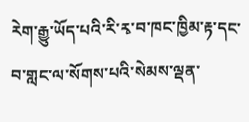རེག་རྒྱུ་ཡོད་པའི་རི་རྭ་བ་ཁང་ཁྱིམ་རྟ་དང་བ་གླང་ལ་སོགས་པའི་སེམས་ལྡན་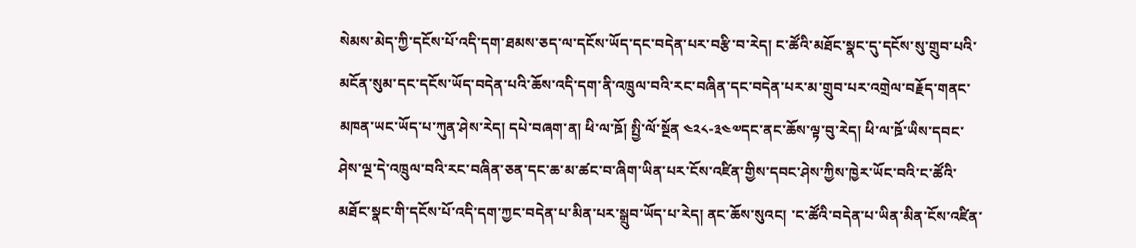སེམས་མེད་ཀྱི་དངོས་པོ་འདི་དག་ཐམས་ཅད་ལ་དངོས་ཡོད་དང་བདེན་པར་བརྩི་བ་རེད། ང་ཚོའི་མཐོང་སྣང་དུ་དངོས་སུ་གྲུབ་པའི་མངོན་སུམ་དང་དངོས་ཡོད་བདེན་པའི་ཆོས་འདི་དག་ནི་འཁྲུལ་བའི་རང་བཞིན་དང་བདེན་པར་མ་གྲུབ་པར་འགྲེལ་བརྗོད་གནང་མཁན་ཡང་ཡོད་པ་ཀུན་ཤེས་རེད། དཔེ་བཞག་ན། ཕི་ལ་ཋོ། སྤྱི་ལོ་སྔོན ༤༢༨-༣༤༧དང་ནང་ཆོས་ལྟ་བུ་རེད། ཕི་ལ་ཋོ་ཡིས་དབང་ཤེས་ལྔ་དེ་འཁྲུལ་བའི་རང་བཞིན་ཅན་དང་ཆ་མ་ཚང་བ་ཞིག་ཡིན་པར་ངོས་འཛིན་གྱིས་དབང་ཤེས་ཀྱིས་ཁྱེར་ཡོང་བའི་ང་ཚོའི་མཐོང་སྣང་གི་དངོས་པོ་འདི་དག་ཀྱང་བདེན་པ་མིན་པར་སྒྲུབ་ཡོད་པ་རེད། ནང་ཆོས་སུའང། ་ང་ཚོའི་བདེན་པ་ཡིན་མིན་ངོས་འཛིན་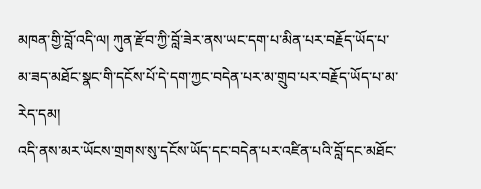མཁན་གྱི་བློ་འདི་ལ། ཀུན་རྫོབ་ཀྱི་བློ་ཟེར་ནས་ཡང་དག་པ་མིན་པར་བརྗོད་ཡོད་པ་མ་ཟད་མཐོང་སྣང་གི་དངོས་པོ་དེ་དག་ཀྱང་བདེན་པར་མ་གྲུབ་པར་བརྗོད་ཡོད་པ་མ་རེད་དམ།
འདི་ནས་མར་ཡོངས་གྲགས་སུ་དངོས་ཡོད་དང་བདེན་པར་འཛིན་པའི་བློ་དང་མཐོང་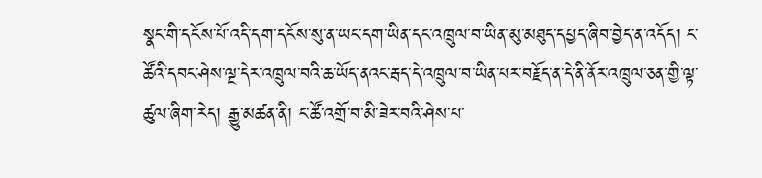སྣང་གི་དངོས་པོ་འདི་དག་དངོས་སུ་ན་ཡང་དག་ཡིན་དང་འཁྲུལ་བ་ཡིན་མུ་མཐུད་དཔྱད་ཞིབ་བྱེད་ན་འདོད། ང་ཚོའི་དབང་ཤེས་ལྔ་དེར་འཁྲུལ་བའི་ཆ་ཡོད་ནའང་རྦད་དེ་འཁྲུལ་བ་ཡིན་པར་བརྗོད་ན་དེ་ནི་ནོར་འཁྲུལ་ཅན་གྱི་ལྟ་ཚུལ་ཞིག་རེད། རྒྱུ་མཚན་ནི། ང་ཚོ་འགྲོ་བ་མི་ཟེར་བའི་ཤེས་པ་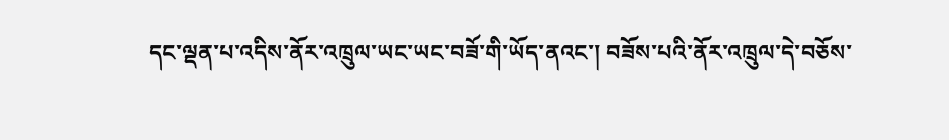དང་ལྡན་པ་འདིས་ནོར་འཁྲུལ་ཡང་ཡང་བཟོ་གི་ཡོད་ནའང་། བཟོས་པའི་ནོར་འཁྲུལ་དེ་བཅོས་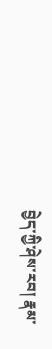བྱེད་ཀྱི་ཤེས་རབ། རྣམ་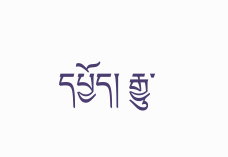དཔྱོད། རྒྱུ་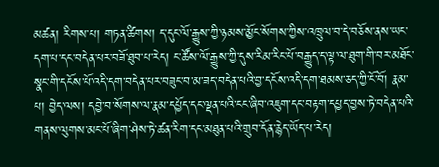མཚན། རིགས་པ། གཏན་ཚིགས། ད་དུང་ལོ་རྒྱུས་ཀྱི་ཉམས་མྱོང་སོགས་ཀྱིས་འཁྲུལ་བ་དེ་བཅོས་ནས་ཡང་དག་པ་དང་བདེན་པར་བཟོ་ཐུབ་པ་རེད། ང་ཚོས་ལོ་རྒྱུས་ཀྱི་དུས་རིམ་རིང་པོ་བརྒྱུད་ད་ལྟ་ལ་ཐུག་གི་བར་མཐོང་སྣང་གི་དངོས་པོ་འདི་དག་བདེན་པར་བཟུང་བ་མ་ཟད་བདེན་པའི་བྱ་དངོས་འདི་དག་ཐམས་ཅད་ཀྱི་ངོ་བོ། རྣམ་པ། བྱེད་ལས། དབྱེ་བ་སོགས་ལ་རྣམ་དཔྱོད་དང་ལྡན་པའི་ངང་ཞིབ་འཇུག་དང་བརྟག་དཔྱད་བྱས་ཏེ་བདེན་པའི་གནས་ལུགས་མང་པོ་ཞིག་ཤེས་ཏེ་ཚན་རིག་དང་མཐུན་པའི་གྲུབ་དོན་རྙེད་ཡོད་པ་རེད།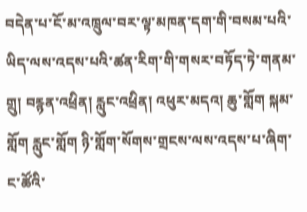བདེན་པ་ངོ་མ་འཁྲུལ་བར་ལྟ་མཁན་དག་གི་བསམ་པའི་ཡིད་ལས་འདས་པའི་ཚན་རིག་གི་གསར་བཏོད་ཏེ་གནམ་གྲུ། བརྙན་འཕྲིན། རླུང་འཕྲིན། འཕུར་མདའ། ཆུ་གློག སྐམ་གློག རླུང་གློག ཉི་གློག་སོགས་གྲངས་ལས་འདས་པ་ཞིག་ང་ཚོའི་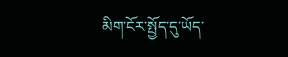མིག་ངོར་སྤྱོད་དུ་ཡོད་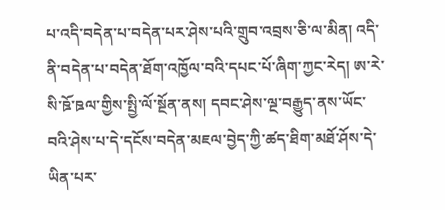པ་འདི་བདེན་པ་བདེན་པར་ཤེས་པའི་གྲུབ་འབྲས་ཅི་ལ་མིན། འདི་ནི་བདེན་པ་བདེན་ཐོག་འཁྱོལ་བའི་དཔང་པོ་ཞིག་ཀྱང་རེད། ཨ་རེ་སི་ཋོ་ཋལ་གྱིས་སྤྱི་ལོ་སྔོན་ནས། དབང་ཤེས་ལྔ་བརྒྱུད་ནས་ཡོང་བའི་ཤེས་པ་དེ་དངོས་བདེན་མཇལ་བྱེད་ཀྱི་ཚད་ཐིག་མཐོ་ཤོས་དེ་ཡིན་པར་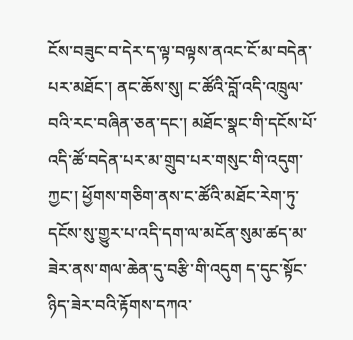ངོས་བཟུང་བ་དེར་ད་ལྟ་བལྟས་ནའང་ངོ་མ་བདེན་པར་མཐོང་། ནང་ཆོས་སུ། ང་ཚོའི་བློ་འདི་འཁྲུལ་བའི་རང་བཞིན་ཅན་དང་། མཐོང་སྣང་གི་དངོས་པོ་འདི་ཚོ་བདེན་པར་མ་གྲུབ་པར་གསུང་གི་འདུག་ཀྱང་། ཕྱོགས་གཅིག་ནས་ང་ཚོའི་མཐོང་རེག་ཏུ་དངོས་སུ་གྱུར་པ་འདི་དག་ལ་མངོན་སུམ་ཚད་མ་ཟེར་ནས་གལ་ཆེན་དུ་བརྩི་གི་འདུག ད་དུང་སྟོང་ཉིད་ཟེར་བའི་རྟོགས་དཀའ་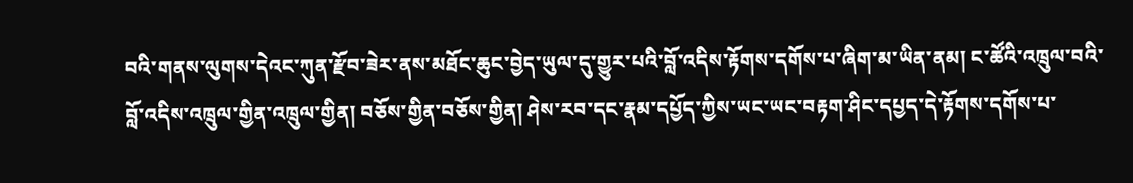བའི་གནས་ལུགས་དེའང་ཀུན་རྫོབ་ཟེར་ནས་མཐོང་ཆུང་བྱེད་ཡུལ་དུ་གྱུར་པའི་བློ་འདིས་རྟོགས་དགོས་པ་ཞིག་མ་ཡིན་ནམ། ང་ཚོའི་འཁྲུལ་བའི་བློ་འདིས་འཁྲུལ་གྱིན་འཁྲུལ་གྱིན། བཅོས་གྱིན་བཅོས་གྱིན། ཤེས་རབ་དང་རྣམ་དཔྱོད་ཀྱིས་ཡང་ཡང་བརྟག་ཤིང་དཔྱད་དེ་རྟོགས་དགོས་པ་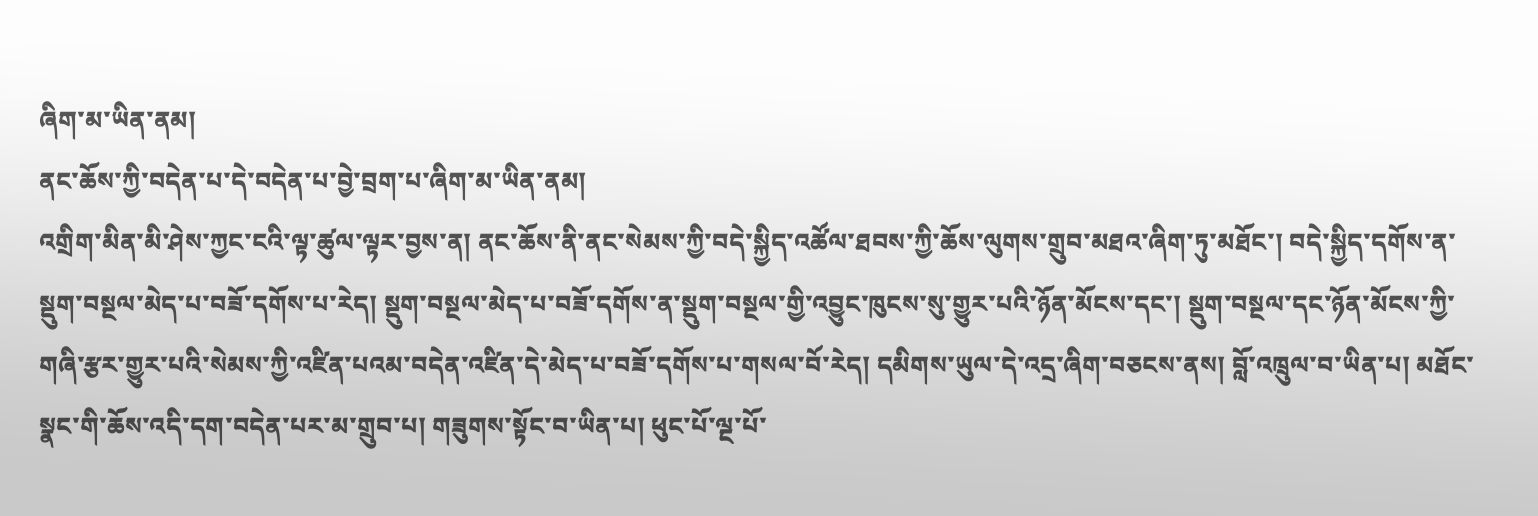ཞིག་མ་ཡིན་ནམ།
ནང་ཆོས་ཀྱི་བདེན་པ་དེ་བདེན་པ་བྱེ་བྲག་པ་ཞིག་མ་ཡིན་ནམ།
འགྲིག་མིན་མི་ཤེས་ཀྱང་ངའི་ལྟ་ཚུལ་ལྟར་བྱས་ན། ནང་ཆོས་ནི་ནང་སེམས་ཀྱི་བདེ་སྐྱིད་འཚོལ་ཐབས་ཀྱི་ཆོས་ལུགས་གྲུབ་མཐའ་ཞིག་ཏུ་མཐོང་། བདེ་སྐྱིད་དགོས་ན་སྡུག་བསྔལ་མེད་པ་བཟོ་དགོས་པ་རེད། སྡུག་བསྔལ་མེད་པ་བཟོ་དགོས་ན་སྡུག་བསྔལ་གྱི་འབྱུང་ཁུངས་སུ་གྱུར་པའི་ཉོན་མོངས་དང་། སྡུག་བསྔལ་དང་ཉོན་མོངས་ཀྱི་གཞི་རྩར་གྱུར་པའི་སེམས་ཀྱི་འཛིན་པའམ་བདེན་འཛིན་དེ་མེད་པ་བཟོ་དགོས་པ་གསལ་བོ་རེད། དམིགས་ཡུལ་དེ་འདྲ་ཞིག་བཅངས་ནས། བློ་འཁྲུལ་བ་ཡིན་པ། མཐོང་སྣང་གི་ཆོས་འདི་དག་བདེན་པར་མ་གྲུབ་པ། གཟུགས་སྟོང་བ་ཡིན་པ། ཕུང་པོ་ལྔ་པོ་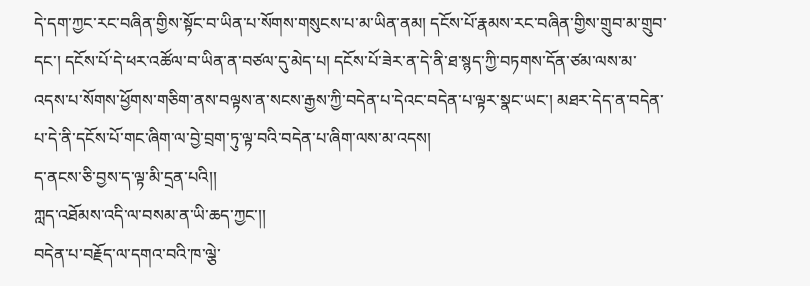དེ་དག་ཀྱང་རང་བཞིན་གྱིས་སྟོང་བ་ཡིན་པ་སོགས་གསུངས་པ་མ་ཡིན་ནམ། དངོས་པོ་རྣམས་རང་བཞིན་གྱིས་གྲུབ་མ་གྲུབ་དང་། དངོས་པོ་དེ་ཕར་འཚོལ་བ་ཡིན་ན་བཙལ་དུ་མེད་པ། དངོས་པོ་ཟེར་ན་དེ་ནི་ཐ་སྙད་ཀྱི་བཏགས་དོན་ཙམ་ལས་མ་འདས་པ་སོགས་ཕྱོགས་གཅིག་ནས་བལྟས་ན་སངས་རྒྱས་ཀྱི་བདེན་པ་དེའང་བདེན་པ་ལྟར་སྣང་ཡང་། མཐར་དེད་ན་བདེན་པ་དེ་ནི་དངོས་པོ་གང་ཞིག་ལ་བྱེ་བྲག་ཏུ་ལྟ་བའི་བདེན་པ་ཞིག་ལས་མ་འདས།
ད་ནངས་ཅི་བྱས་ད་ལྟ་མི་དྲན་པའི།།
ཀླད་འཐོམས་འདི་ལ་བསམ་ན་ཡི་ཆད་ཀྱང་།།
བདེན་པ་བརྗོད་ལ་དགའ་བའི་ཁ་ལྕེ་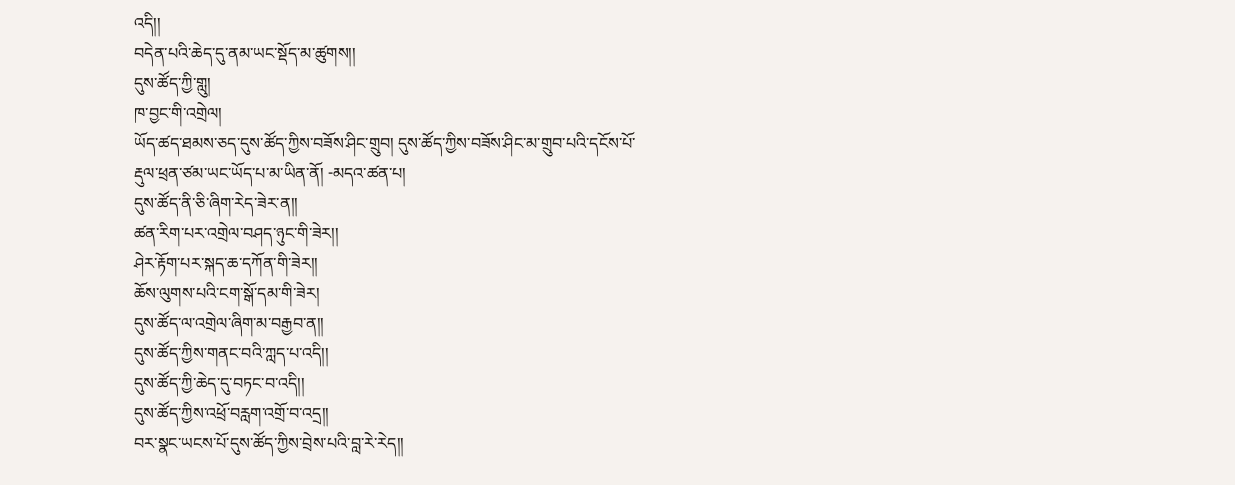འདི།།
བདེན་པའི་ཆེད་དུ་ནམ་ཡང་སྡོད་མ་ཚུགས།།
དུས་ཚོད་ཀྱི་གླུ།
ཁ་བྱང་གི་འགྲེལ།
ཡོད་ཚད་ཐམས་ཅད་དུས་ཚོད་ཀྱིས་བཟོས་ཤིང་གྲུབ། དུས་ཚོད་ཀྱིས་བཟོས་ཤིང་མ་གྲུབ་པའི་དངོས་པོ་རྡུལ་ཕྲན་ཙམ་ཡང་ཡོད་པ་མ་ཡིན་ནོ། -མདའ་ཚན་པ།
དུས་ཚོད་ནི་ཅི་ཞིག་རེད་ཟེར་ན།།
ཚན་རིག་པར་འགྲེལ་བཤད་ཉུང་གི་ཟེར།།
ཤེར་རྟོག་པར་སྐད་ཆ་དཀོན་གི་ཟེར།།
ཆོས་ལུགས་པའི་ངག་སྒོ་དམ་གི་ཟེར།
དུས་ཚོད་ལ་འགྲེལ་ཞིག་མ་བརྒྱབ་ན།།
དུས་ཚོད་ཀྱིས་གནང་བའི་ཀླད་པ་འདི།།
དུས་ཚོད་ཀྱི་ཆེད་དུ་བཏང་བ་འདི།།
དུས་ཚོད་ཀྱིས་འཕྲོ་བརླག་འགྲོ་བ་འདྲ།།
བར་སྣང་ཡངས་པོ་དུས་ཚོད་ཀྱིས་བྲེས་པའི་བླ་རེ་རེད།།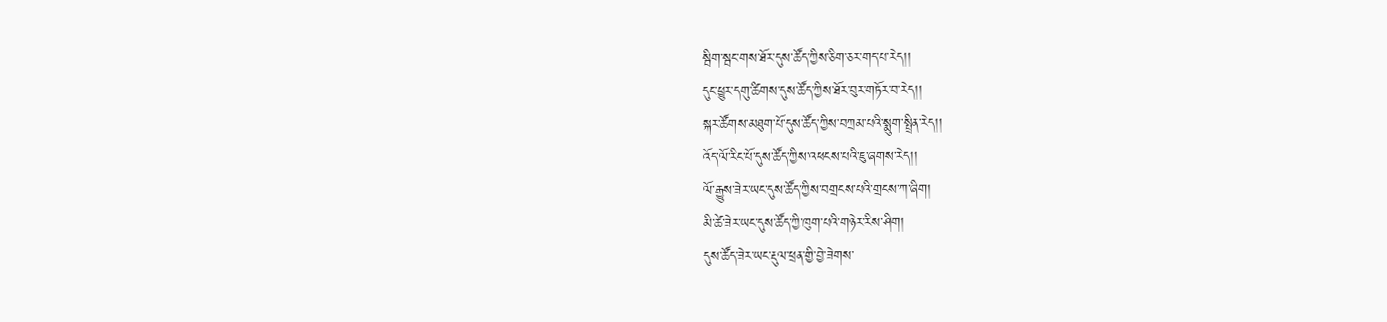སྦིག་སྦང་གས་ཐོར་དུས་ཚོད་ཀྱིས་ཅིག་ཅར་གད་པ་རེད།།
དུང་ཕྱུར་དགུ་ཚིགས་དུས་ཚོད་ཀྱིས་ཐོར་བུར་གཏོར་བ་རེད།།
སྐར་ཚོགས་མཐུག་པོ་དུས་ཚོད་ཀྱིས་བཀྲམ་པའི་སྨུག་སྤྲིན་རེད།།
འོད་ལོ་རིང་པོ་དུས་ཚོད་ཀྱིས་འཕངས་པའི་ཇུ་ཞགས་རེད།།
ལོ་རྒྱུས་ཟེར་ཡང་དུས་ཚོད་ཀྱིས་བགྲངས་པའི་གྲངས་ཀ་ཞིག།
མི་ཚེ་ཟེར་ཡང་དུས་ཚོད་ཀྱི་ཁུག་པའི་གཉེར་རིས་ཤིག།
དུས་ཚོད་ཟེར་ཡང་རྡུལ་ཕྲན་གྱི་བྱེ་ཟེགས་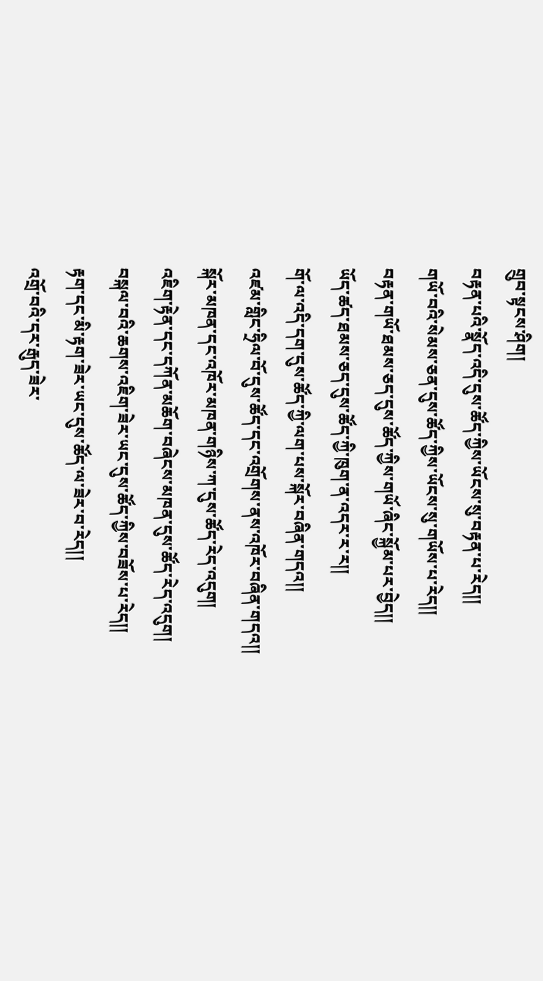གྲུབ་སྟངས་ཤིག།
བརྟན་པའི་སྣོད་འདི་དུས་ཚོད་ཀྱིས་ཡོངས་སུ་བརྟན་པ་རེད།།
གཡོ་བའི་སེམས་ཅན་དུས་ཚོད་ཀྱིས་ཡོངས་སུ་གཡོས་པ་རེད།།
བརྟན་གཡོ་ཐམས་ཅད་དུས་ཚོད་ཀྱིས་གཡོ་ཞིང་སྐྱོམ་པར་བྱེད།།
ཡོད་ཚད་ཐམས་ཅད་དུས་ཚོད་ཀྱི་ཁུག་ན་འདར་ར་ར།།
གོ་ལ་འདི་དག་དུས་ཚོད་ཀྱི་ལག་པས་སྐོར་བཞིན་གདའ།།
འཛམ་གླིང་ཧྲིལ་བོ་དུས་ཚོད་དང་འགྲོགས་ནས་འཁོར་བཞིན་གདའ།།
སྐོར་མཁན་དང་འཁོར་མཁན་གཉིས་ཀ་དུས་ཚོད་རེད་འདུག།
འཇིག་རྟེན་དང་དཀོན་མཆོག་བཞེངས་མཁན་དུས་ཚོད་རེད་འདུག།
བསྐལ་བའི་ཆགས་འཇིག་ཟེར་ཡང་དུས་ཚོད་ཀྱིས་བཟོས་པ་རེད།།
རྟག་དང་མི་རྟག་ཟེར་ཡང་དུས་ཚོད་ལ་ཟེར་བ་རེད།།
འགྲོ་བའི་དར་རྒུད་ཟེར་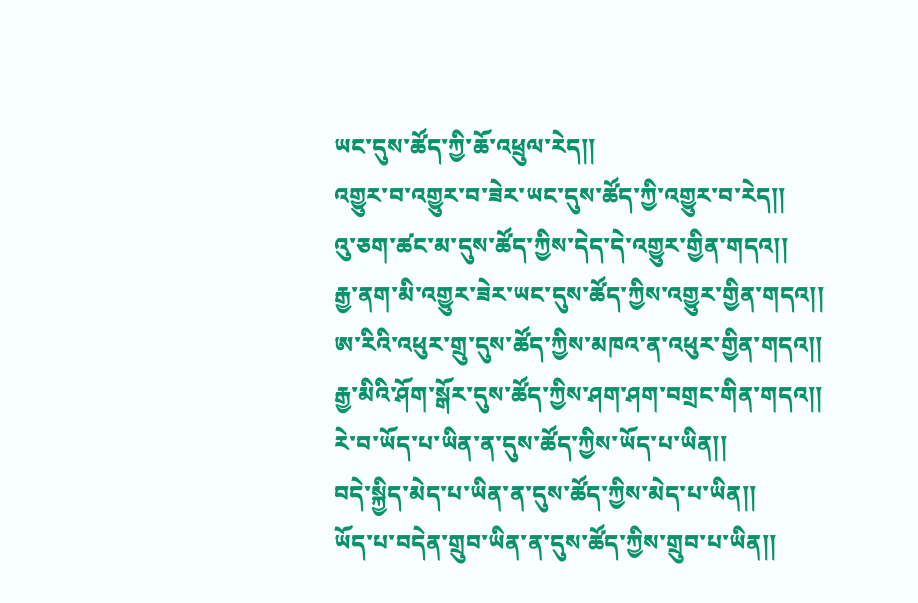ཡང་དུས་ཚོད་ཀྱི་ཆོ་འཕྲུལ་རེད།།
འགྱུར་བ་འགྱུར་བ་ཟེར་ཡང་དུས་ཚོད་ཀྱི་འགྱུར་བ་རེད།།
འུ་ཅག་ཚང་མ་དུས་ཚོད་ཀྱིས་དེད་དེ་འགྱུར་གྱིན་གདའ།།
རྒྱ་ནག་མི་འགྱུར་ཟེར་ཡང་དུས་ཚོད་ཀྱིས་འགྱུར་གྱིན་གདའ།།
ཨ་རིའི་འཕུར་གྲུ་དུས་ཚོད་ཀྱིས་མཁའ་ན་འཕུར་གྱིན་གདའ།།
རྒྱ་མིའི་ཤོག་སྒོར་དུས་ཚོད་ཀྱིས་ཤག་ཤག་བགྲང་གིན་གདའ།།
རེ་བ་ཡོད་པ་ཡིན་ན་དུས་ཚོད་ཀྱིས་ཡོད་པ་ཡིན།།
བདེ་སྐྱིད་མེད་པ་ཡིན་ན་དུས་ཚོད་ཀྱིས་མེད་པ་ཡིན།།
ཡོད་པ་བདེན་གྲུབ་ཡིན་ན་དུས་ཚོད་ཀྱིས་གྲུབ་པ་ཡིན།།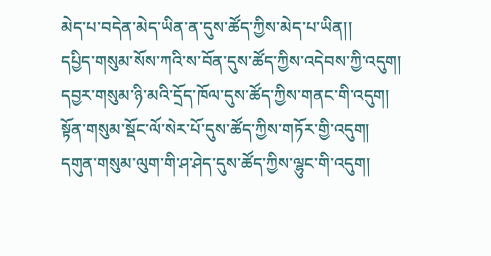མེད་པ་བདེན་མེད་ཡིན་ན་དུས་ཚོད་ཀྱིས་མེད་པ་ཡིན།།
དཔྱིད་གསུམ་སོས་ཀའི་ས་བོན་དུས་ཚོད་ཀྱིས་འདེབས་ཀྱི་འདུག།
དབྱར་གསུམ་ཉི་མའི་དྲོད་ཁོལ་དུས་ཚོད་ཀྱིས་གནང་གི་འདུག།
སྟོན་གསུམ་སྡོང་ལོ་སེར་པོ་དུས་ཚོད་ཀྱིས་གཏོར་གྱི་འདུག།
དགུན་གསུམ་ལུག་གི་ཤ་ཤེད་དུས་ཚོད་ཀྱིས་ལྷུང་གི་འདུག།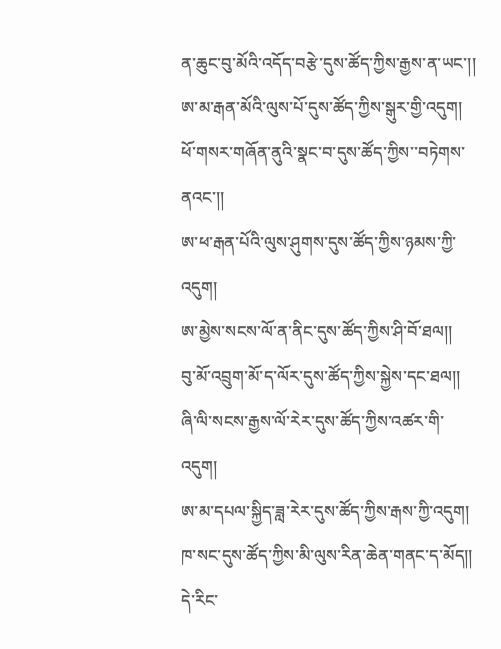ན་ཆུང་བུ་མོའི་འདོད་བརྩེ་དུས་ཚོད་ཀྱིས་རྒྱས་ན་ཡང་།།
ཨ་མ་རྒན་མོའི་ལུས་པོ་དུས་ཚོད་ཀྱིས་སྒུར་གྱི་འདུག།
ཕོ་གསར་གཞོན་ནུའི་སྣང་བ་དུས་ཚོད་ཀྱིས་་བཏེགས་ནའང་།།
ཨ་ཕ་རྒན་པོའི་ལུས་ཤུགས་དུས་ཚོད་ཀྱིས་ཉམས་ཀྱི་འདུག།
ཨ་མྱེས་སངས་ལོ་ན་ནིང་དུས་ཚོད་ཀྱིས་ཤི་བོ་ཐལ།།
བུ་མོ་འབྲུག་མོ་ད་ལོར་དུས་ཚོད་ཀྱིས་སྐྱེས་དང་ཐལ།།
ཞི་ལི་སངས་རྒྱས་ལོ་རེར་དུས་ཚོད་ཀྱིས་འཚར་གི་འདུག།
ཨ་མ་དཔལ་སྐྱིད་ཟླ་རེར་དུས་ཚོད་ཀྱིས་རྒས་ཀྱི་འདུག།
ཁ་སང་དུས་ཚོད་ཀྱིས་མི་ལུས་རིན་ཆེན་གནང་ད་མོད།།
དེ་རིང་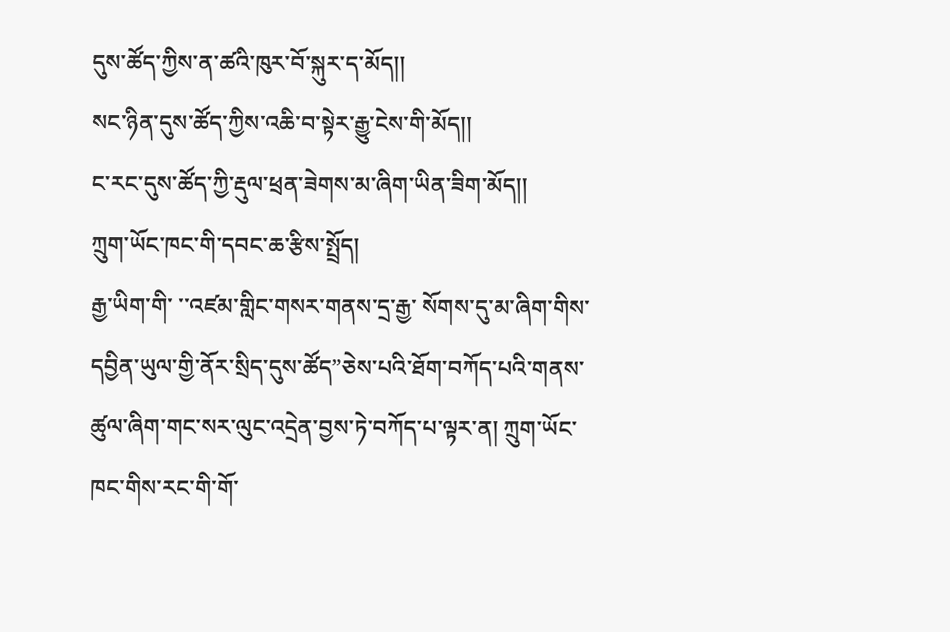དུས་ཚོད་ཀྱིས་ན་ཚའི་ཁུར་བོ་སྐུར་ད་མོད།།
སང་ཉིན་དུས་ཚོད་ཀྱིས་འཆི་བ་སྟེར་རྒྱུ་ངེས་གི་མོད།།
ང་རང་དུས་ཚོད་ཀྱི་རྡུལ་ཕྲན་ཟེགས་མ་ཞིག་ཡིན་ཟིག་མོད།།
ཀྲུག་ཡོང་ཁང་གི་དབང་ཆ་རྩིས་སྤྲོད།
རྒྱ་ཡིག་གི་ ་་འཛམ་གླིང་གསར་གནས་དྲ་རྒྱ་ སོགས་དུ་མ་ཞིག་གིས་དབྱིན་ཡུལ་གྱི་ནོར་སྲིད་དུས་ཚོད”ཅེས་པའི་ཐོག་བཀོད་པའི་གནས་ཚུལ་ཞིག་གང་སར་ལུང་འདྲེན་བྱས་ཏེ་བཀོད་པ་ལྟར་ན། ཀྲུག་ཡོང་ཁང་གིས་རང་གི་གོ་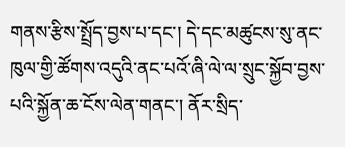གནས་རྩིས་སྤྲོད་བྱས་པ་དང་། དེ་དང་མཚུངས་སུ་ནང་ཁུལ་གྱི་ཚོགས་འདུའི་ནང་པའོ་ཞི་ལེ་ལ་སྲུང་སྐྱོབ་བྱས་པའི་སྐྱོན་ཆ་ངོས་ལེན་གནང་། ནོར་སྲིད་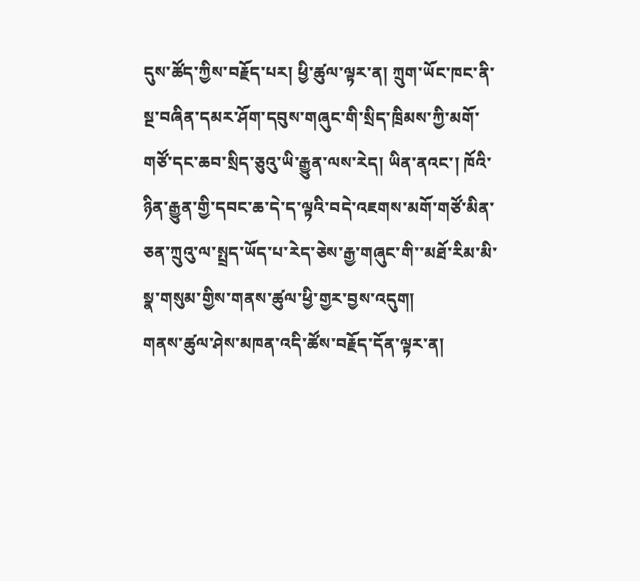དུས་ཚོད་ཀྱིས་བརྗོད་པར། ཕྱི་ཚུལ་ལྟར་ན། ཀྲུག་ཡོང་ཁང་ནི་སྔ་བཞིན་དམར་ཤོག་དབུས་གཞུང་གི་སྲིད་ཁྲིམས་ཀྱི་མགོ་གཙོ་དང་ཆབ་སྲིད་ཅུའུ་ཡི་རྒྱུན་ལས་རེད། ཡིན་ནའང་། ཁོའི་ཉིན་རྒྱུན་གྱི་དབང་ཆ་དེ་ད་ལྟའི་བདེ་འཇགས་མགོ་གཙོ་མིན་ཅན་ཀྲུའུ་ལ་སྤྲད་ཡོད་པ་རེད་ཅེས་རྒྱ་གཞུང་གི་་མཐོ་རིམ་མི་སྣ་གསུམ་གྱིས་གནས་ཚུལ་ཕྱི་གྱར་བྱས་འདུག།
གནས་ཚུལ་ཤེས་མཁན་འདི་ཚོས་བརྗོད་དོན་ལྟར་ན།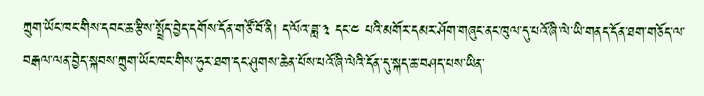ཀྲུག་ཡོང་ཁང་གིས་དབང་ཆ་རྩིས་སྤྲོད་བྱེད་དགོས་དོན་གཙོ་བོ་ནི། ད་ལོའ་ཟླ་༣ དང་༤ པའི་མགོར་དམར་ཤོག་གཞུང་ནང་ཁུལ་དུ་པའོ་ཞི་ལེ་ཡི་གནད་དོན་ཐག་གཅོད་ལ་བརྒལ་ལན་བྱེད་སྐབས་ཀྲུག་ཡོང་ཁང་གིས་ཧུར་ཐག་དང་ཤུགས་ཆེན་པོས་པའོ་ཞི་ལེའི་དོན་དུ་སྐད་ཆ་བཤད་པས་ཡིན་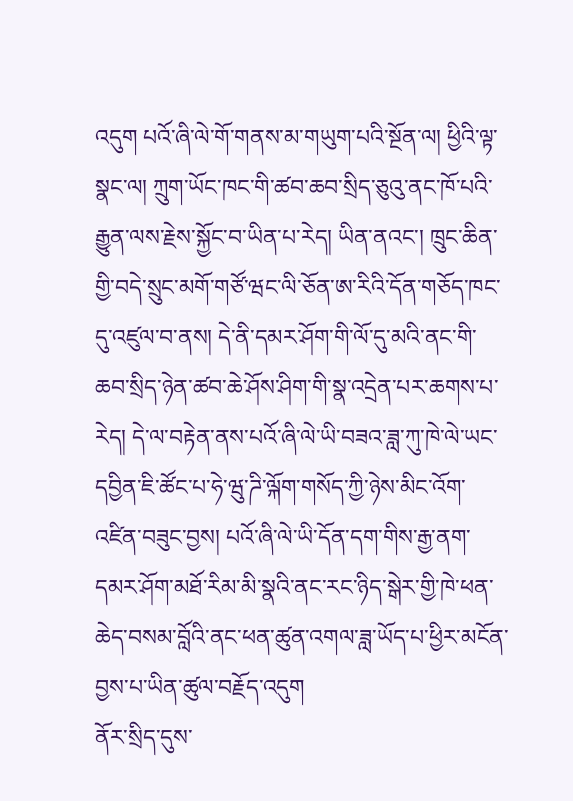འདུག པའོ་ཞི་ལེ་གོ་གནས་མ་གཡུག་པའི་སྔོན་ལ། ཕྱིའི་ལྟ་སྣང་ལ། ཀྲུག་ཡོང་ཁང་གི་ཚབ་ཆབ་སྲིད་ཅུའུ་ནང་ཁོ་པའི་རྒྱུན་ལས་རྗེས་སྐྱོང་བ་ཡིན་པ་རེད། ཡིན་ནའང་། ཁྲུང་ཆིན་གྱི་བདེ་སྲུང་མགོ་གཙོ་ཝང་ལི་ཅོན་ཨ་རིའི་དོན་གཅོད་ཁང་དུ་འཛུལ་བ་ནས། དེ་ནི་དམར་ཤོག་གི་ལོ་དུ་མའི་ནང་གི་ཆབ་སྲིད་ཉེན་ཚབ་ཆེ་ཤོས་ཤིག་གི་སྣ་འདྲེན་པར་ཆགས་པ་རེད། དེ་ལ་བརྟེན་ནས་པའོ་ཞི་ལེ་ཡི་བཟའ་ཟླ་ཀུ་ཁེ་ལེ་ཡང་དབྱིན་ཇི་ཚོང་པ་ཧེ་ཝུ་ཌི་ལྐོག་གསོད་ཀྱི་ཉེས་མིང་འོག་འཛིན་བཟུང་བྱས། པའོ་ཞི་ལེ་ཡི་དོན་དག་གིས་རྒྱ་ནག་དམར་ཤོག་མཐོ་རིམ་མི་སྣའི་ནང་རང་ཉིད་སྒེར་གྱི་ཁེ་ཕན་ཆེད་བསམ་བློའི་ནང་ཕན་ཚུན་འགལ་ཟླ་ཡོད་པ་ཕྱིར་མངོན་བྱས་པ་ཡིན་ཚུལ་བརྗོད་འདུག
ནོར་སྲིད་དུས་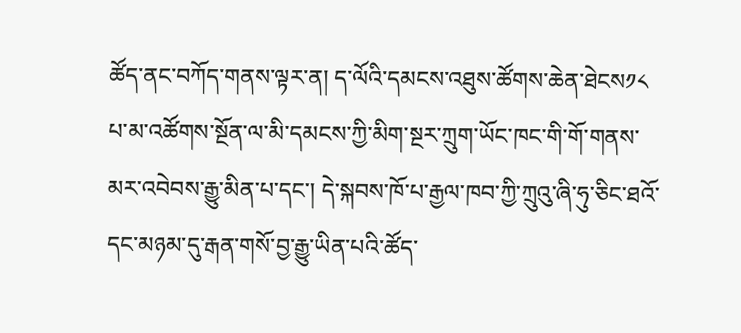ཚོད་ནང་བཀོད་གནས་ལྟར་ན། ད་ལོའི་དམངས་འཐུས་ཚོགས་ཆེན་ཐེངས༡༨ པ་མ་འཚོགས་སྔོན་ལ་མི་དམངས་ཀྱི་མིག་སྔར་ཀྲུག་ཡོང་ཁང་གི་གོ་གནས་མར་འབེབས་རྒྱུ་མིན་པ་དང་། དེ་སྐབས་ཁོ་པ་རྒྱལ་ཁབ་ཀྱི་ཀྲུའུ་ཞི་ཧུ་ཅིང་ཐའོ་དང་མཉམ་དུ་རྒན་གསོ་བྱ་རྒྱུ་ཡིན་པའི་ཚོད་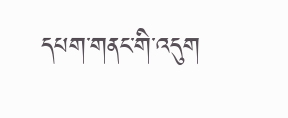དཔག་གནང་གི་འདུག